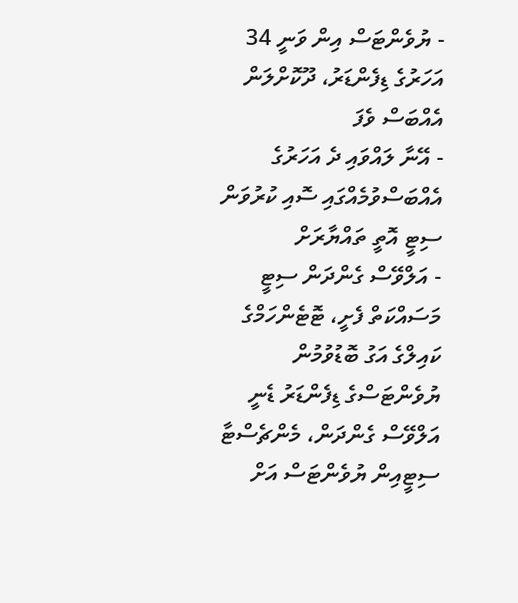- ޔުވެންޓަސް އިން ވަނީ 34 އަހަރުގެ ޑިފެންޑަރު، ދޫކޮށްލަން އެއްބަސް ވެފަ
- އޭނާ ލައްވައި ދެ އަހަރުގެ އެއްބަސްވުމެއްގައި ސޮއި ކުރުވަން ސިޓީ އޮތީ ތައްޔާރަށް
- އަލްވޭސް ގެންދަން ސިޓީ މަސައްކަތް ފެށީ، ޓޮޓެންހަމްގެ ކައިލްގެ އަގު ބޮޑުވުމުން
ޔުވެންޓަސްގެ ޑިފެންޑަރު ޑެނީ އަލްވޭސް ގެންދަން، މެންޗެސްޓާ ސިޓީއިން ޔުވެންޓަސް އަށް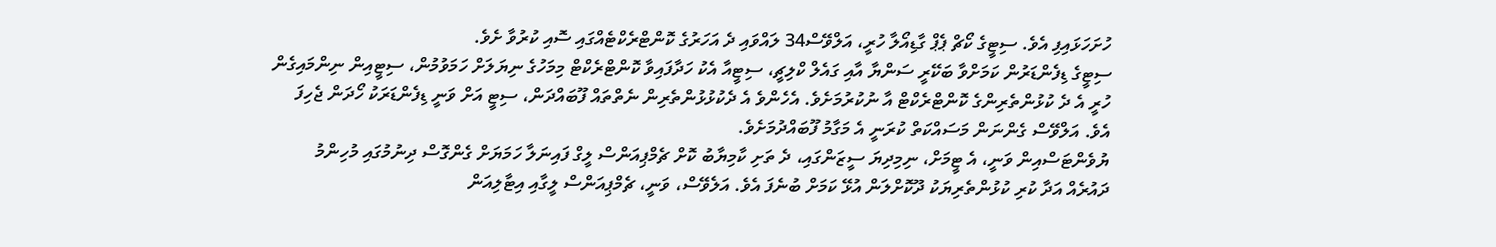ހުށަހަޅައިފި އެވެ. ސިޓީގެ ކޯޗް ޕެޕް ގާޑިއޯލާ ހުރީ، އަލްވޭސް34 ލައްވައި ދެ އަހަރުގެ ކޮންޓްރެކްޓެއްގައި ސޮއި ކުރުވާ ށެވެ.
ސިޓީގެ ޑިފެންޑަރުން ކަމަށްވާ ބަކޭރީ ސަންޔާ އާއި ގައެލް ކްލިޗީ، ސިޓީއާ އެކު ހަދާފައިވާ ކޮންޓްރެކްޓް މިމަހުގެ ނިޔަލަށް ހަމަވުމުން، ސިޓީއިން ނިންމައިގެން ހުރީ އެ ދެ ކުޅުންތެރިންގެ ކޮންޓްރެކްޓް އާ ނުކުރުމަށެވެ. އެހެންވެ އެ ދެކުޅުޅުންތެރިން ނެތްތައް ފޫބައްދަން، ސިޓީ އަށް ވަނީ ޑިފެންޑަރަކު ހޯދަން ޖެހިފަ އެވެ. އަލްވޭސް ގެންނަން މަސައްކަތް ކުރަނީ އެ މަގާމު ފޫބައްދުމަށެވެ.
ޔުވެންޓަސްއިން ވަނީ، އެ ޓީމަށް، ނިމިދިޔަ ސީޒަންގައި، ދެ ތަށި ކާމިޔާބު ކޮށް ޗެމްޕިއަންސް ލީގް ފައިނަލާ ހަމަޔަށް ގެންގޮސް ދިނުމުގައި މުހިންމު ދައުރެއް އަދާ ކުރި ކުޅުންތެރިޔަކު ދޫކޮށްލަން އުޅޭ ކަމަށް ބުނެފަ އެވެ. އަލެވޭސް، ވަނީ، ޗެމްޕިއަންސް ލީގާއި އިޓާލިއަން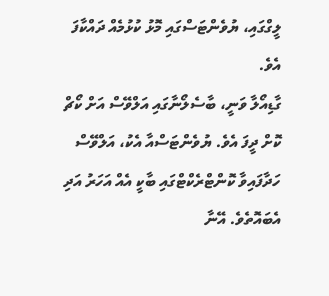ލީގްގައި، ޔުވެންޓަސްގައި މޮޅު ކުޅުމެއް ދައްކާފަ އެވެ.
ގާޑިއޯލާ ވަނީ، ބާސެލޯނާގައި އަލްވޭސް އަށް ކޯޗް ކޮށް ދީފަ އެވެ. ޔުވެންޓަސްއާ އެކު، އަލްވޭސް ހަދާފައިވާ ކޮންޓްރެކްޓްގައި ބާކީ އެއް އަހަރު އަދި އެބައޮތެވެ. އޭނާ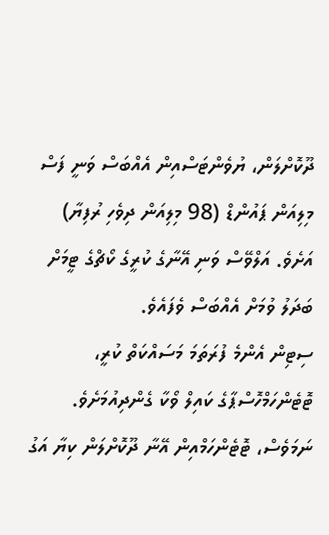ދޫކޮށްލަން، ޔުވެންޓަސްއިން އެއްބަސް ވަނީ ފަސް މިލިއަން ޕައުންޑް (98 މިލިއަން ދިވެހި ރުފިޔާ) އަށެވެ. އަލްވޭސް ވަނި އޭނާގެ ކުރީގެ ކޯޗްގެ ޓީމަށް ބަދަލު ވުމަށް އެއްބަސް ވެފައެވެ.
ސިޓިން އެންމެ ފުރަތަމަ މަސައްކަތް ކުރީ، ޓޮޓެންހަމްހޮސްޕާގެ ކައިލް ވޯކާ ގެންދިއުމަށެވެ. ނަމަވެސް، ޓޮޓެންހަމްއިން އޭނާ ދޫކޮށްލަން ކިޔާ އަގު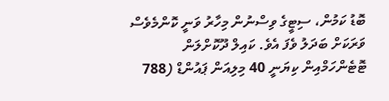ބޮޑު ކަމުން، ސިޓީގެ ވިސްނުން މިހާރު ވަނީ ކޮންމެވެސް ވަރަކަށް ބަދަލު ވެފަ އެވެ. ކައިލް ދޫކޮށްލަން ޓޮޓެންހަމްއިން ކިޔަނީ 40 މިލިއަން ޕައުންޑް (788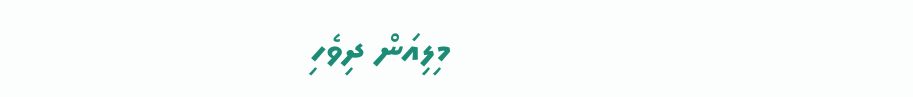މިލިއަން ދިވެހި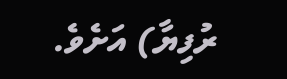ރުފިޔާ) އަށެވެ.